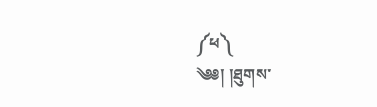༼ཕ༽
༄༅། །ཐུགས་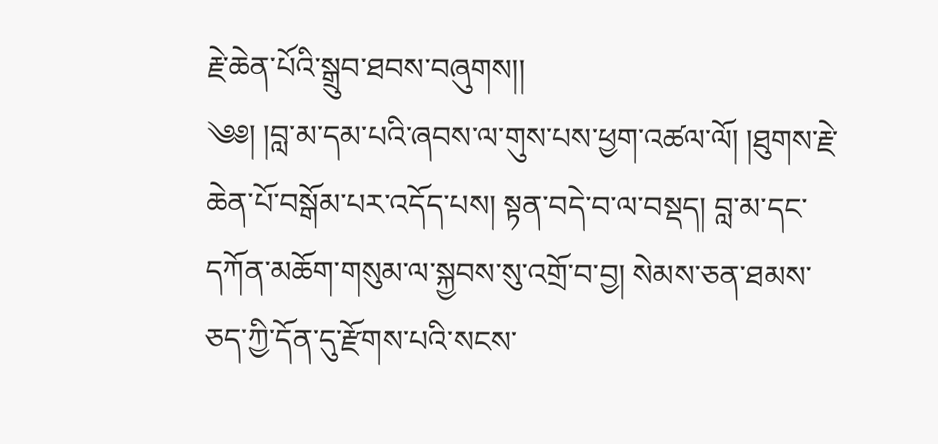རྗེ་ཆེན་པོའི་སྒྲུབ་ཐབས་བཞུགས།།
༄༅། །བླ་མ་དམ་པའི་ཞབས་ལ་གུས་པས་ཕྱག་འཚལ་ལོ། །ཐུགས་རྗེ་ཆེན་པོ་བསྒོམ་པར་འདོད་པས། སྟན་བདེ་བ་ལ་བསྡད། བླ་མ་དང་དཀོན་མཆོག་གསུམ་ལ་སྐྱབས་སུ་འགྲོ་བ་བྱ། སེམས་ཅན་ཐམས་ཅད་ཀྱི་དོན་དུ་རྫོགས་པའི་སངས་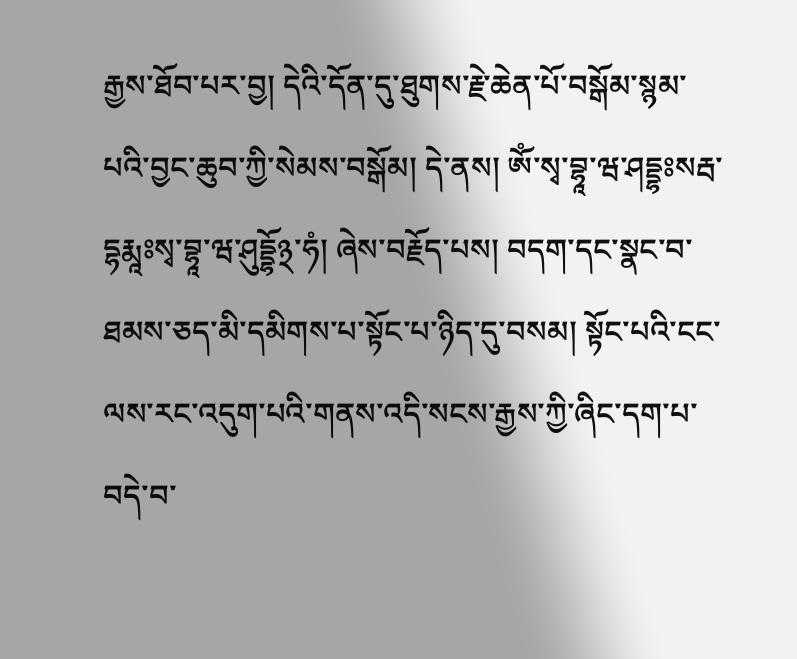རྒྱས་ཐོབ་པར་བྱ། དེའི་དོན་དུ་ཐུགས་རྗེ་ཆེན་པོ་བསྒོམ་སྙམ་པའི་བྱང་ཆུབ་ཀྱི་སེམས་བསྒོམ། དེ་ནས། ཨོཾ་སྭ་བྷཱ་ཝ་ཤདྡྷཿསརྦ་དྷརྨཱཿསྭ་བྷཱ་ཝ་ཤུདྡྷོ྅་ཧཾ། ཞེས་བརྗོད་པས། བདག་དང་སྣང་བ་ཐམས་ཅད་མི་དམིགས་པ་སྟོང་པ་ཉིད་དུ་བསམ། སྟོང་པའི་ངང་ལས་རང་འདུག་པའི་གནས་འདི་སངས་རྒྱས་ཀྱི་ཞིང་དག་པ་བདེ་བ་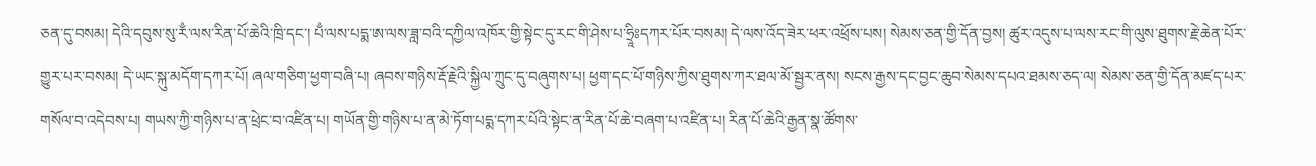ཅན་དུ་བསམ། དེའི་དབུས་སུ་རྃ་ལས་རིན་པོ་ཆེའི་ཁྲི་དང་། པྃ་ལས་པདྨ་ཨ་ལས་ཟླ་བའི་དཀྱིལ་འཁོར་གྱི་སྟེང་དུ་རང་གི་ཤེས་པ་ཧྲཱིཿདཀར་པོར་བསམ། དེ་ལས་འོད་ཟེར་ཕར་འཕྲོས་པས། སེམས་ཅན་གྱི་དོན་བྱས། ཚུར་འདུས་པ་ལས་རང་གི་ལུས་ཐུགས་རྗེ་ཆེན་པོར་གྱུར་པར་བསམ། དེ་ཡང་སྐུ་མདོག་དཀར་པོ། ཞལ་གཅིག་ཕྱག་བཞི་པ། ཞབས་གཉིས་རྡོ་རྗེའི་སྐྱིལ་ཀྲུང་དུ་བཞུགས་པ། ཕྱག་དང་པོ་གཉིས་ཀྱིས་ཐུགས་ཀར་ཐལ་མོ་སྦྱར་ནས། སངས་རྒྱས་དང་བྱང་ཆུབ་སེམས་དཔའ་ཐམས་ཅད་ལ། སེམས་ཅན་གྱི་དོན་མཛད་པར་གསོལ་བ་འདེབས་པ། གཡས་ཀྱི་གཉིས་པ་ན་ཕྲེང་བ་འཛིན་པ། གཡོན་གྱི་གཉིས་པ་ན་མེ་ཏོག་པདྨ་དཀར་པོའི་སྟེང་ན་རིན་པོ་ཆེ་བཞག་པ་འཛིན་པ། རིན་པོ་ཆེའི་རྒྱན་སྣ་ཚོགས་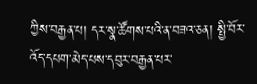ཀྱིས་བརྒྱན་པ། དར་སྣ་ཚོགས་པའི་ན་བཟའ་ཅན། སྤྱི་བོར་འོད་དཔག་མེད་པས་དབུར་བརྒྱན་པར་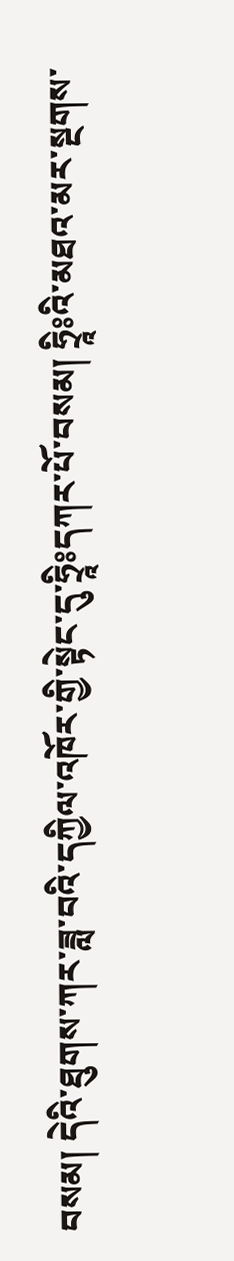བསམ། དེའི་ཐུགས་ཀར་ཟླ་བའི་དཀྱིལ་འཁོར་གྱི་སྟེང་དུ་ཧྲཱིཿདཀར་པོ་བསམ། ཧྲཱིཿའི་མཐའ་མར་སྔགས་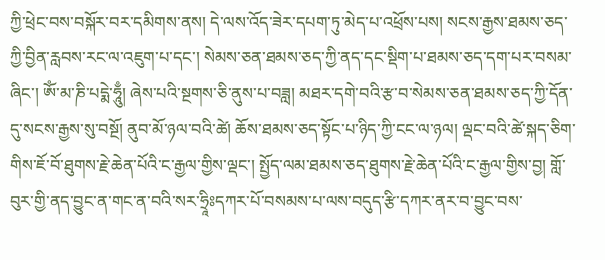ཀྱི་ཕྲེང་བས་བསྐོར་བར་དམིགས་ནས། དེ་ལས་འོད་ཟེར་དཔག་ཏུ་མེད་པ་འཕྲོས་པས། སངས་རྒྱས་ཐམས་ཅད་ཀྱི་བྱིན་རླབས་རང་ལ་འཇུག་པ་དང་། སེམས་ཅན་ཐམས་ཅད་ཀྱི་ནད་དང་སྡིག་པ་ཐམས་ཅད་དག་པར་བསམ་ཞིང་། ཨོཾ་མ་ཎི་པདྨེ་ཧཱུྃ། ཞེས་པའི་སྔགས་ཅི་ནུས་པ་བཟླ། མཐར་དགེ་བའི་རྩ་བ་སེམས་ཅན་ཐམས་ཅད་ཀྱི་དོན་དུ་སངས་རྒྱས་སུ་བསྔོ། ནུབ་མོ་ཉལ་བའི་ཚེ། ཆོས་ཐམས་ཅད་སྟོང་པ་ཉིད་ཀྱི་ངང་ལ་ཉལ། ལྡང་བའི་ཚེ་སྐད་ཅིག་གིས་ཇོ་བོ་ཐུགས་རྗེ་ཆེན་པོའི་ང་རྒྱལ་གྱིས་ལྡང་། སྤྱོད་ལམ་ཐམས་ཅད་ཐུགས་རྗེ་ཆེན་པོའི་ང་རྒྱལ་གྱིས་བྱ། གློ་བུར་གྱི་ནད་བྱུང་ན་གང་ན་བའི་སར་ཧྲཱིཿདཀར་པོ་བསམས་པ་ལས་བདུད་རྩི་དཀར་ནར་བ་བྱུང་བས་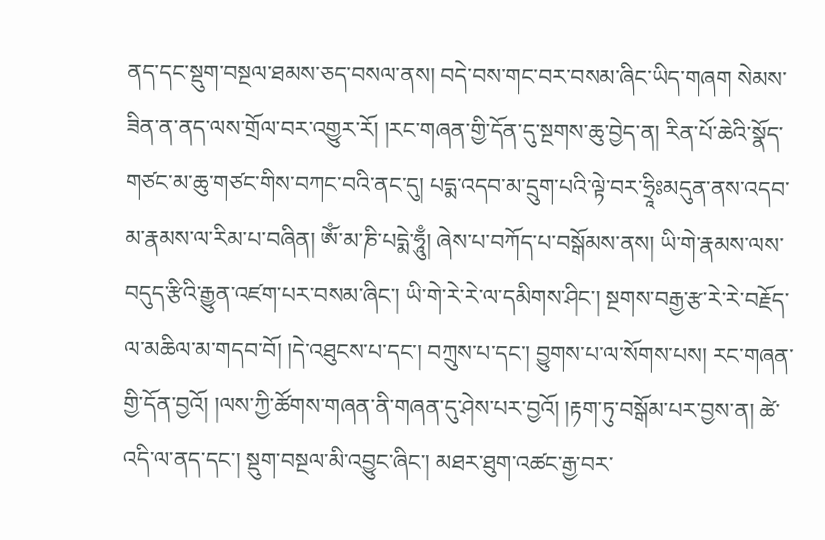ནད་དང་སྡུག་བསྔལ་ཐམས་ཅད་བསལ་ནས། བདེ་བས་གང་བར་བསམ་ཞིང་ཡིད་གཞག སེམས་ཟིན་ན་ནད་ལས་གྲོལ་བར་འགྱུར་རོ། །རང་གཞན་གྱི་དོན་དུ་སྔགས་ཆུ་བྱེད་ན། རིན་པོ་ཆེའི་སྣོད་གཙང་མ་ཆུ་གཙང་གིས་བཀང་བའི་ནང་དུ། པདྨ་འདབ་མ་དྲུག་པའི་ལྟེ་བར་ཧྲཱིཿམདུན་ནས་འདབ་མ་རྣམས་ལ་རིམ་པ་བཞིན། ཨོཾ་མ་ཎི་པདྨེ་ཧཱུྃ། ཞེས་པ་བཀོད་པ་བསྒོམས་ནས། ཡི་གེ་རྣམས་ལས་བདུད་རྩིའི་རྒྱུན་འཛག་པར་བསམ་ཞིང་། ཡི་གེ་རེ་རེ་ལ་དམིགས་ཤིང་། སྔགས་བརྒྱ་རྩ་རེ་རེ་བརྗོད་ལ་མཆིལ་མ་གདབ་བོ། །དེ་འཐུངས་པ་དང་། བཀྲུས་པ་དང་། བྱུགས་པ་ལ་སོགས་པས། རང་གཞན་གྱི་དོན་བྱའོ། །ལས་ཀྱི་ཚོགས་གཞན་ནི་གཞན་དུ་ཤེས་པར་བྱའོ། །རྟག་ཏུ་བསྒོམ་པར་བྱས་ན། ཚེ་འདི་ལ་ནད་དང་། སྡུག་བསྔལ་མི་འབྱུང་ཞིང་། མཐར་ཐུག་འཚང་རྒྱ་བར་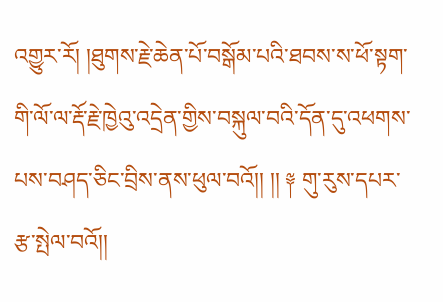འགྱུར་རོ། །ཐུགས་རྗེ་ཆེན་པོ་བསྒོམ་པའི་ཐབས་ས་ཕོ་སྟག་གི་ལོ་ལ་རྡོ་རྗེ་ཁྱེའུ་འདྲེན་གྱིས་བསྐུལ་བའི་དོན་དུ་འཕགས་པས་བཤད་ཅིང་བྲིས་ནས་ཕུལ་བའོ།། །། ༈ གུ་རུས་དཔར་རྩ་སྤེལ་བའོ།།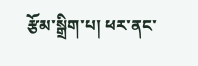རྩོམ་སྒྲིག་པ། ཕར་ནང་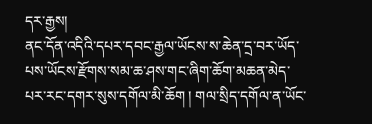དར་རྒྱས།
ནང་དོན་འདིའི་དཔར་དབང་རྒྱལ་ཡོངས་ས་ཆེན་དྲ་བར་ཡོད་པས་ཡོངས་རྫོགས་སམ་ཆ་ཤས་གང་ཞིག་ཆོག་མཆན་མེད་པར་རང་དགར་སུས་དགོལ་མི་ཆོག ། གལ་སྲིད་དགོལ་ན་ཡོང་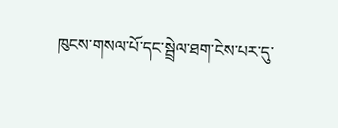ཁུངས་གསལ་པོ་དང་སྦྲེལ་ཐག་ངེས་པར་དུ་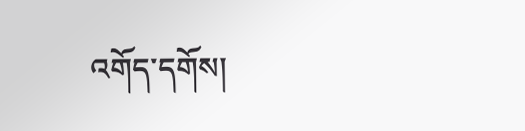འགོད་དགོས།